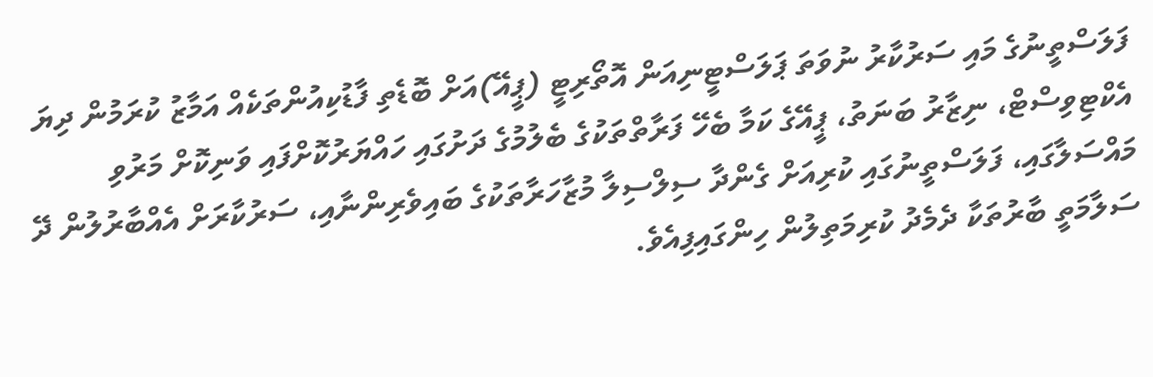ފަލަސްތީނުގެ މައި ސަރުކާރު ނުވަތަ ޕަލަސްޓީނިއަން އޮތޯރިޓީ (ޕީއޭ)އަށް ބޮޑެތި ފާޑުކިއުންތަކެއް އަމާޒު ކުރަމުން ދިޔަ އެކްޓިވިސްޓް، ނިޒާރު ބަނަތު، ޕީއޭގެ ކަމާ ބެހޭ ފަރާތްތަކުގެ ބެލުމުގެ ދަށުގައި ހައްޔަރުކޮށްފައި ވަނިކޮށް މަރުވި މައްސަލާގައި، ފަލަސްތީނުގައި ކުރިއަށް ގެންދާ ސިލްސިލާ މުޒާހަރާތަކުގެ ބައިވެރިންނާއި، ސަރުކާރަށް އެއްބާރުލުން ދޭ ސަލާމަތީ ބާރުތަކާ ދެމެދު ކުރިމަތިލުން ހިންގައިފިއެވެ.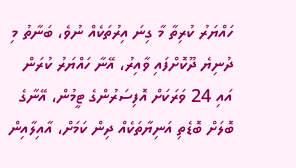ހައްޔަރު ކުރިތާ މާ ގިނަ އިރުތަކެއް ނުވެ، ބަނާތު މި ދުނިޔެ ދޫކޮށްފައި ވާއިރު، އޭނާ ހައްޔަރު ކުރަން އައި 24 ވަރަކަށް އޮފިސަރުންގެ ޓީމުން، އޭނާގެ ބޮލަށް ބޮޑެތި އަނިޔާތަކެއް ދިން ކަމަށް، އާއިލާއިން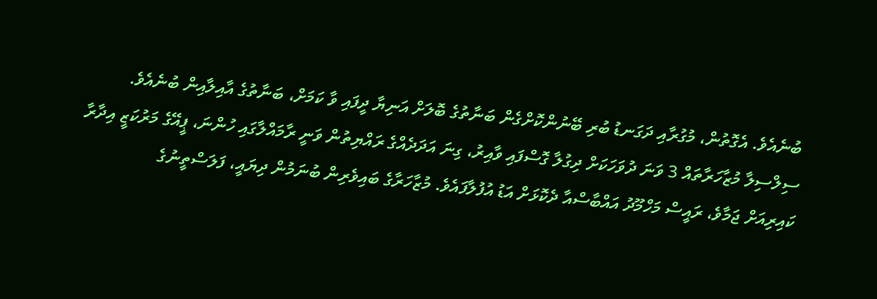ބުނެއެވެ. އެގޮތުން، މުގުރާއި ދަގަނޑު ބުރި ބޭނުންކޮށްގެން ބަނާތުގެ ބޮލަށް އަނިޔާ ދީފައި ވާ ކަމަށް، ބަނާތުގެ އާއިލާއިން ބުނެއެވެ.
ސިލްސިލާ މުޒާހަރާތައް 3 ވަނަ ދުވަހަކަށް ދިގުލާ ގޮސްފައި ވާއިރު، ގިނަ އަދަދެއްގެ ރައްޔިތުން ވަނީ ރާމައްލާގައި ހުންނަ، ޕީއޭގެ މަރުކަޒީ އިދާރާ ކައިރިއަށް ޖަމާވެ، ރައީސް މަހްމޫދު އައްބާސްއާ ދެކޮޅަށް އަޑު އުފުލާފައެވެ. މުޒާހަރާގެ ބައިވެރިން ބުނަމުން ދިޔައީ، ފަލަސްތީނުގެ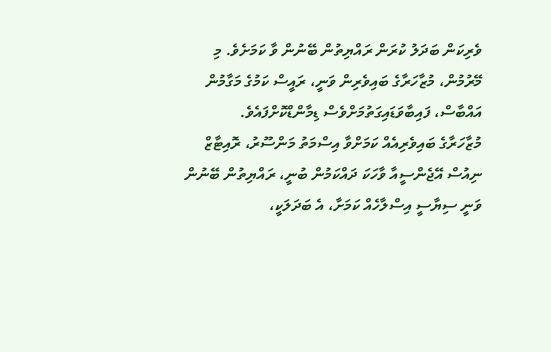ވެރިކަން ބަދަލު ކުރަން ރައްޔިތުން ބޭނުން ވާ ކަމަށެވެ. މި މޭރުމުން، މުޒާހަރާގެ ބައިވެރިން ވަނީ، ރައީސް ކަމުގެ މަގާމުން އައްބާސް، ފައިބާވަޑައިގަތުމަށްވެސް ޑިމާންޑްކޮށްފައެވެ.
މުޒާހަރާގެ ބައިވެރިއެއް ކަމަށްވާ އިސްމަތު މަންސޫރު، ރޮއިޓާޒް ނިއުސް އޭޖެންސީއާ ވާހަކަ ދައްކަމުން ބުނީ، ރައްޔިތުން ބޭނުން ވަނީ ސިޔާސީ އިސްލާހެއް ކަމަށާ، އެ ބަދަލަކީ،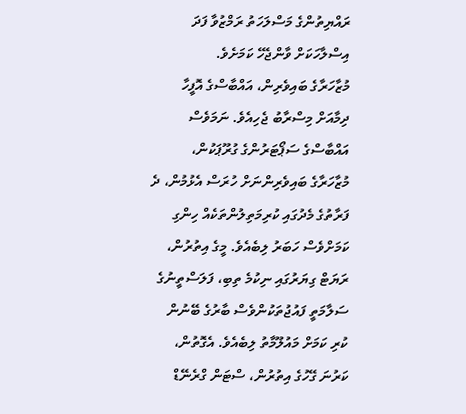ރައްޔިތުންގެ މަސްލަހަތު ރަމްޒުވާ ފަދަ އިސްލާހަކަށް ވާންޖެހޭ ކަމަށެވެ.
މުޒާހަރާގެ ބައިވެރިން، އައްބާސްގެ އޮފީހާ ދިމާއަށް މިސްރާބު ޖެހިއެވެ. ނަމަވެސް އައްބާސްގެ ސަޕޯޓަރުންގެ ގުރޫޕަކުން، މުޒާހަރާގެ ބައިވެރިންނަށް ހުރަސް އެޅުމުން، ދެ ފަރާތުގެ މެދުގައި ކުރިމަތިލުންތަކެއް ހިންގި ކަމަށްވެސް ހަބަރު ލިބެއެވެ. މީގެ އިތުރުން، ރަޔަޓް ގިޔަރުގައި ނިކުމެ ތިބި، ފަލަސްތީނުގެ ސަލާމަތީ ފައުޖުތަކުންވެސް ބާރުގެ ބޭނުން ކުރި ކަމަށް މައުލޫމާތު ލިބެއެވެ. އެގޮތުން، ކަރުނަ ގޭހުގެ އިތުރުން، ސްޓަން ގްރެނޭޑް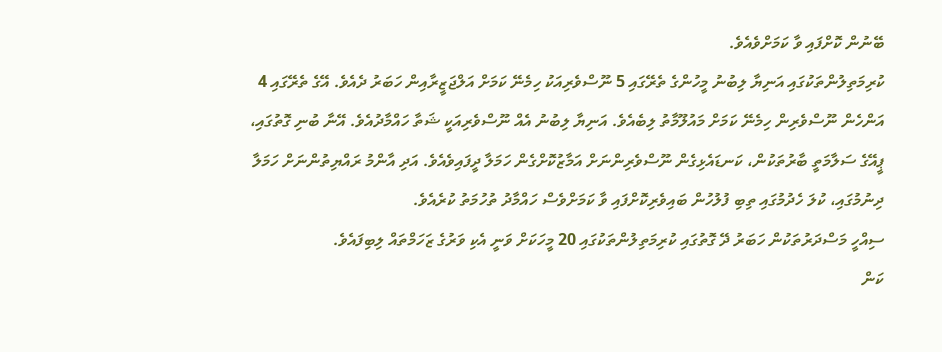ބޭނުން ކޮށްފައި ވާ ކަމަށްވެއެވެ.
ކުރިމަތިލުންތަކުގައި އަނިޔާ ލިބުނު މީހުންގެ ތެރޭގައި 5 ނޫސްވެރިއަކު ހިމެނޭ ކަމަށް އަލްޖަޒީރާއިން ހަބަރު ދެއެވެ. އޭގެ ތެރޭގައި 4 އަންހެން ނޫސްވެރިން ހިމެނޭ ކަމަށް މައުލޫމާތު ލިބެއެވެ. އަނިޔާ ލިބުނު އެއް ނޫސްވެރިއަކީ ޝަތާ ހައްމާދުއެވެ. އޭނާ ބުނި ގޮތުގައި، ޕީއޭގެ ސަލާމަތީ ބާރުތަކުން، ކަނޑައެޅިގެން ނޫސްވެރިންނަށް އަމާޒުކޮށްގެން ހަމަލާ ދީފައިވެއެވެ. އަދި އާންމު ރައްޔިތުންނަށް ހަމަލާ ދިނުމުގައި، ކުލަ ހެދުމުގައި ތިބި ފުލުހުން ބައިވެރިކޮށްފައި ވާ ކަމަށްވެސް ހައްމާދު ތުހުމަތު ކުރެއެވެ.
ސިއްހީ މަސްދަރުތަކުން ހަބަރު ދޭ ގޮތުގައި ކުރިމަތިލުންތަކުގައި 20 މީހަކަށް ވަނީ އެކި ވަރުގެ ޒަހަމްތައް ލިބިފައެވެ.
ކަން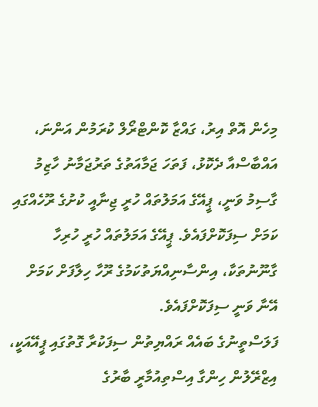މިހެން އޮތް އިރު، ގައްޒާ ކޮންޓްރޯލް ކުރަމުން އަންނަ، އައްބާސްއާ ދެކޮޅު، ފަތަހަ ޖަމާއަތުގެ ތަރުޖަމާނު ހާޒިމު ގާސިމު ވަނީ، ޕީއޭގެ އަމަލުތައް ހުރީ ޖިނާއީ ކުށުގެ ރޫހެއްގައި ކަމަށް ސިފަކޮށްފައެވެ. ޕީއޭގެ އަމަލުތައް ހުރީ ހުރިހާ ގާނޫނުތަކާ، އިންސާނިއްޔަތުކަމުގެ ރޫހާ ހިލާފަށް ކަމަށް އޭނާ ވަނީ ސިފަކޮށްފައެވެ.
ފަލަސްތީނުގެ ބައެއް ރައްޔިތުން ސިފަކުރާ ގޮތުގައި ޕީއޭއަކީ، އިޒްރޭލުން ހިންގާ އިސްތިއުމާރީ ބާރުގެ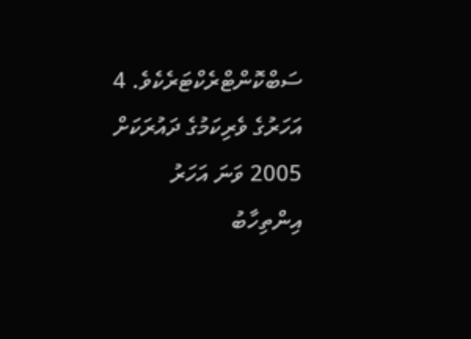ސަބްކޮންޓްރެކްޓަރެކެވެ. 4 އަހަރުގެ ވެރިކަމުގެ ދައުރަކަށް 2005 ވަނަ އަހަރު އިންތިހާބު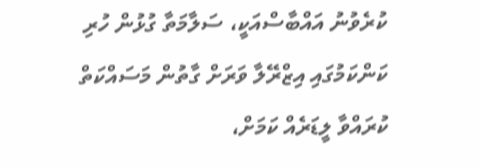ކުރެވުނު އައްބާސްއަކީ، ސަލާމަތާ ގުޅުން ހުރި ކަންކަމުގައި އިޒްރޭލާ ވަރަށް ގާތުން މަސައްކަތް ކުރައްވާ ލީޑަރެއް ކަމަށް،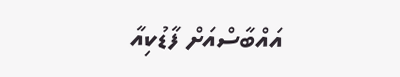އައްބާސްއަށް ފާޑުކިއާ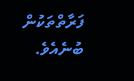ފަރާތްތަކުން ބުނެއެވެ.